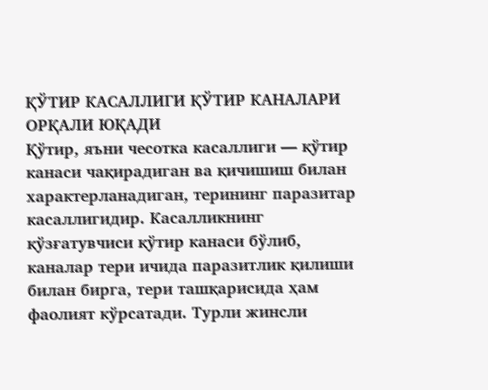ҚЎТИР КАСАЛЛИГИ ҚЎТИР КАНАЛАРИ ОРҚАЛИ ЮҚАДИ
Қўтир, яъни чесотка касаллиги — қўтир канаси чақирадиган ва қичишиш билан характерланадиган, терининг паразитар касаллигидир. Касалликнинг қўзғатувчиси қўтир канаси бўлиб, каналар тери ичида паразитлик қилиши билан бирга, тери ташқарисида ҳам фаолият кўрсатади. Турли жинсли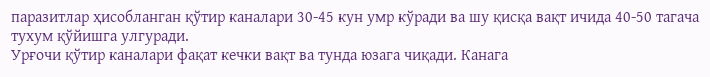паразитлар ҳисобланган қўтир каналари 30-45 кун умр кўради ва шу қисқа вақт ичида 40-50 тагача тухум қўйишга улгуради.
Урғочи қўтир каналари фақат кечки вақт ва тунда юзага чиқади. Канага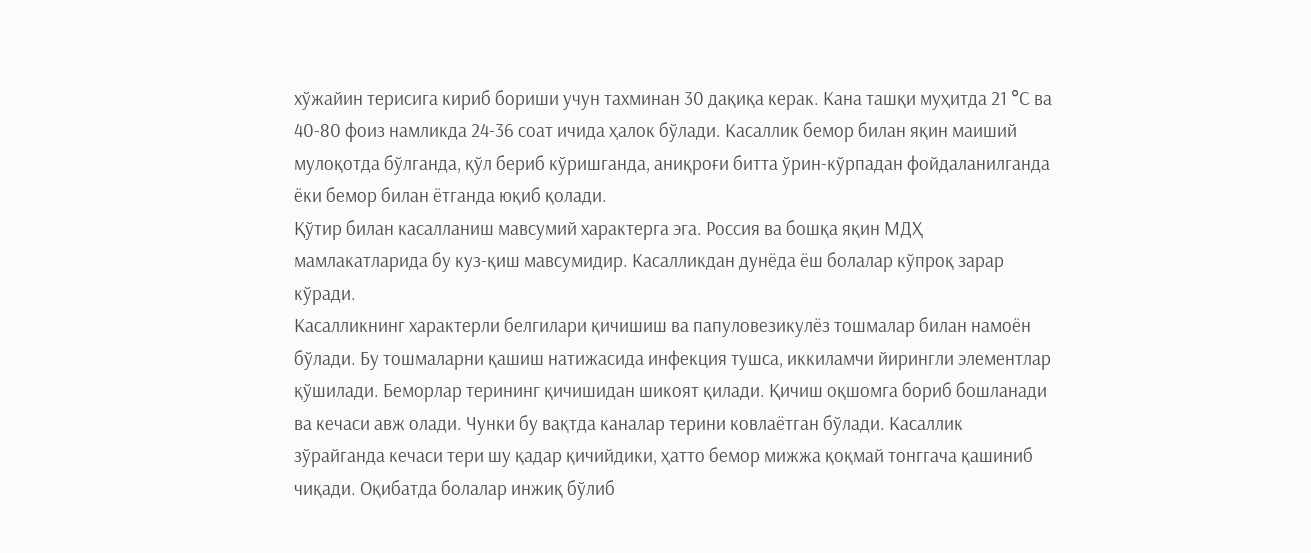хўжайин терисига кириб бориши учун тахминан 30 дақиқа керак. Кана ташқи муҳитда 21 °С ва 40-80 фоиз намликда 24-36 соат ичида ҳалок бўлади. Касаллик бемор билан яқин маиший мулоқотда бўлганда, қўл бериб кўришганда, аниқроғи битта ўрин-кўрпадан фойдаланилганда ёки бемор билан ётганда юқиб қолади.
Қўтир билан касалланиш мавсумий характерга эга. Россия ва бошқа яқин МДҲ мамлакатларида бу куз-қиш мавсумидир. Касалликдан дунёда ёш болалар кўпроқ зарар кўради.
Касалликнинг характерли белгилари қичишиш ва папуловезикулёз тошмалар билан намоён бўлади. Бу тошмаларни қашиш натижасида инфекция тушса, иккиламчи йирингли элементлар қўшилади. Беморлар терининг қичишидан шикоят қилади. Қичиш оқшомга бориб бошланади ва кечаси авж олади. Чунки бу вақтда каналар терини ковлаётган бўлади. Касаллик зўрайганда кечаси тери шу қадар қичийдики, ҳатто бемор мижжа қоқмай тонггача қашиниб чиқади. Оқибатда болалар инжиқ бўлиб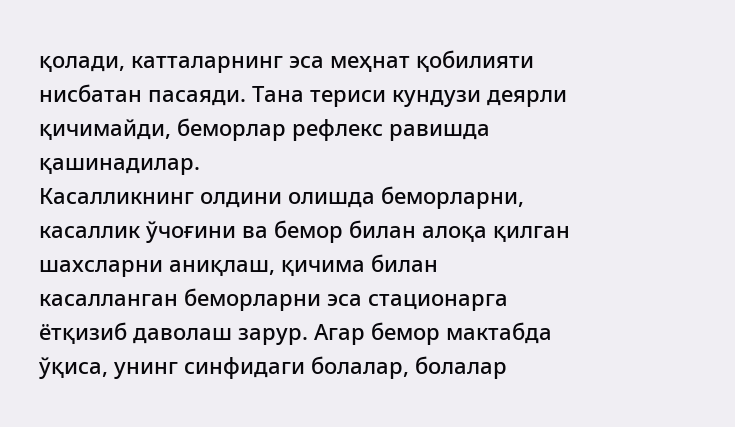қолади, катталарнинг эса меҳнат қобилияти нисбатан пасаяди. Тана териси кундузи деярли қичимайди, беморлар рефлекс равишда қашинадилар.
Касалликнинг олдини олишда беморларни, касаллик ўчоғини ва бемор билан алоқа қилган шахсларни аниқлаш, қичима билан касалланган беморларни эса стационарга ётқизиб даволаш зарур. Агар бемор мактабда ўқиса, унинг синфидаги болалар, болалар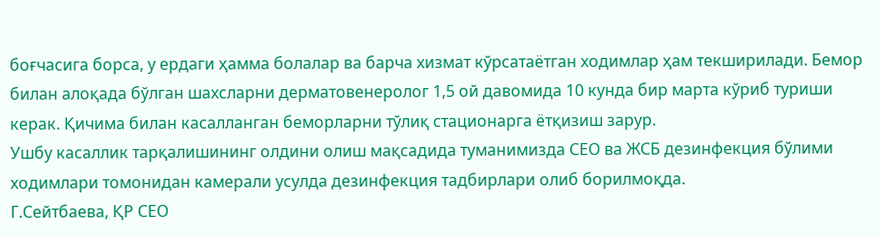боғчасига борса, у ердаги ҳамма болалар ва барча хизмат кўрсатаётган ходимлар ҳам текширилади. Бемор билан алоқада бўлган шахсларни дерматовенеролог 1,5 ой давомида 10 кунда бир марта кўриб туриши керак. Қичима билан касалланган беморларни тўлиқ стационарга ётқизиш зарур.
Ушбу касаллик тарқалишининг олдини олиш мақсадида туманимизда СEО ва ЖСБ дезинфекция бўлими ходимлари томонидан камерали усулда дезинфекция тадбирлари олиб борилмоқда.
Г.Сейтбаева, ҚР СEО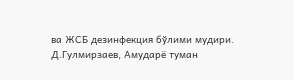ва ЖСБ дезинфекция бўлими мудири.
Д.Гулмирзаев, Амударё туман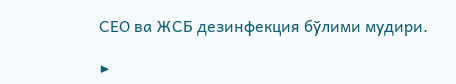СEО ва ЖСБ дезинфекция бўлими мудири.

▶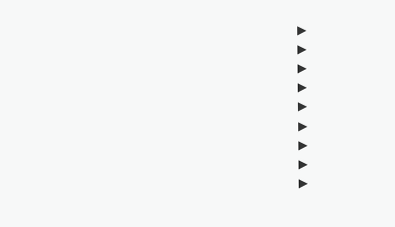▶
▶
▶
▶
▶
▶
▶
▶
▶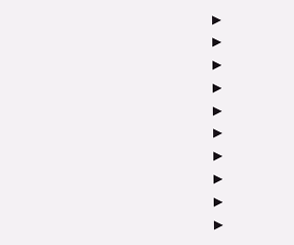▶
▶
▶
▶
▶
▶
▶
▶
▶
▶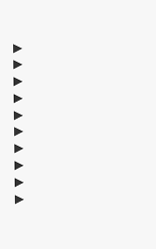▶
▶
▶
▶
▶
▶
▶
▶
▶
▶